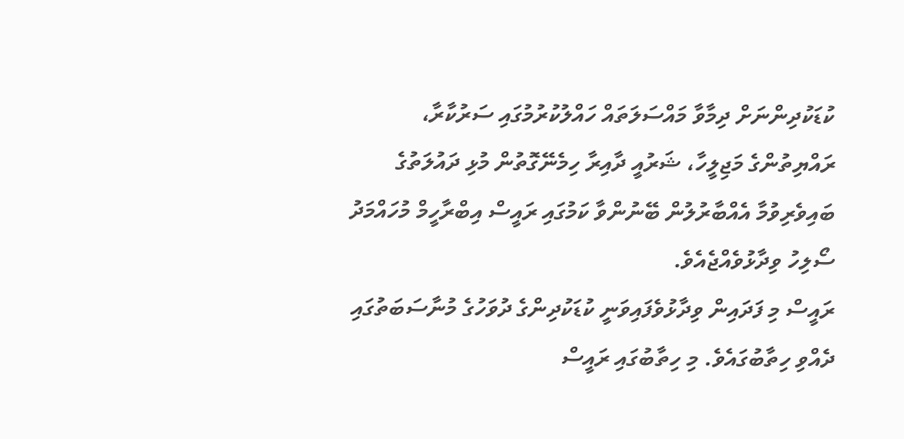ކުޑަކުދިންނަށް ދިމާވާ މައްސަލަތައް ހައްލުކުރުމުގައި ސަރުކާރާ، ރައްޔިތުންގެ މަޖިލީހާ، ޝަރުއީ ދާއިރާ ހިމެނޭގޮތުން މުޅި ދައުލަތުގެ ބައިވެރިވުމާ އެއްބާރުލުން ބޭނުންވާ ކަމުގައި ރައީސް އިބްރާހީމް މުހައްމަދު ސޯލިހު ވިދާޅުވެއްޖެއެވެ.
ރައީސް މި ފަދައިން ވިދާޅުވެފައިވަނީ ކުޑަކުދިންގެ ދުވަހުގެ މުނާސަބަތުގައި ދެއްވި ހިތާބުގައެވެ. މި ހިތާބުގައި ރައީސް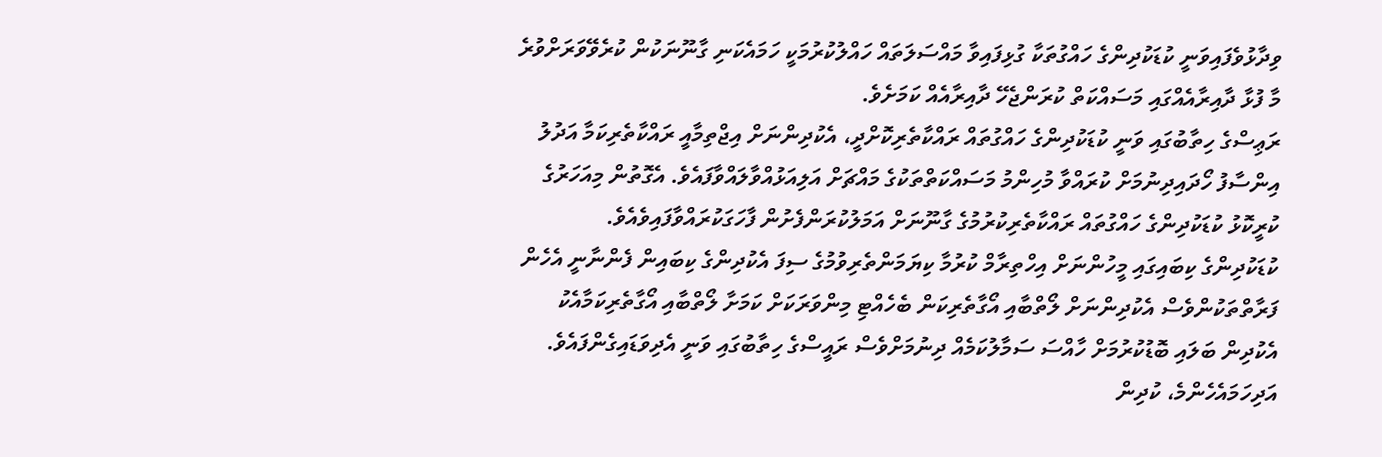ވިދާޅުވެފައިވަނީ ކުޑަކުދިންގެ ހައްގުތަކާ ގުޅިފައިވާ މައްސަލަތައް ހައްލުކުރުމަކީ ހަމައެކަނި ގާނޫނަކުން ކުރެވޭވަރަށްވުރެ މާ ފުޅާ ދާއިރާއެއްގައި މަސައްކަތް ކުރަންޖެހޭ ދާއިރާއެއް ކަމަށެވެ.
ރަޢިސްގެ ހިތާބުގައި ވަނީ ކުޑަކުދިންގެ ހައްގުތައް ރައްކާތެރިކޮށްދީ، އެކުދިންނަށް އިޖްތިމާއީ ރައްކާތެރިކަމާ އަދުލު އިންސާފު ހޯދައިދިނުމަށް ކުރައްވާ މުހިންމު މަސައްކަތްތަކުގެ މައްޗަށް އަލިއަޅުއްވާލައްވާފައެވެ. އެގޮތުން މިއަހަރުގެ ކުރީކޮޅު ކުޑަކުދިންގެ ހައްގުތައް ރައްކާތެރިކުރުމުގެ ގާނޫނަށް އަމަލުކުރަންފެށުން ފާހަގަކުރައްވާފައިވެއެވެ.
ކުޑަކުދިންގެ ކިބައިގައި މީހުންނަށް އިހްތިރާމް ކުރުމާ ކިޔަމަންތެރިވުމުގެ ސިފަ އެކުދިންގެ ކިބައިން ފެންނާނީ އެހެން ފަރާތްތަކުންވެސް އެކުދިންނަށް ލޯތްބާއި އޯގާތެރިކަން ބެހެއްޓި މިންވަރަކަށް ކަމަށާ ލޯތްބާއި އޯގާތެރިކަމާއެކު އެކުދިން ބަލައި ބޮޑުކުރުމަށް ހާއްސަ ސަމާލުކަމެއް ދިނުމަށްވެސް ރައީސްގެ ހިތާބުގައި ވަނީ އެދިވަޑައިގެންފައެވެ. އަދިހަމައެހެންމެ، ކުދިން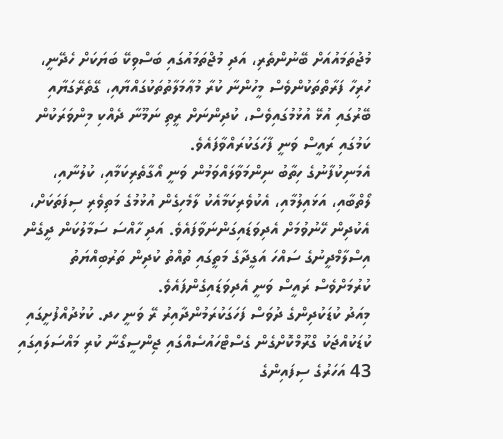މުޖުތަމައުއަށް ބޭނުންތެރި، އަދި މުޖްތަމައުގައި ބަސްވިކޭ ބަޔަކަށް ހެދޭނީ، ހުރިހާ ފަރާތްތަކުންވެސް މީހުންނާ ކުރާ މުޢާމަލާތުތަކުގައްޔާއި، ގޭތެރޭގަޔާއި ބޭރުގައި އުޅޭ އުޅުމުގައިވެސް، ކުދިންނަށް ރީތި ނަމޫނާ ދެއްކި މިންވަރަކުން ކަމުގައި ރައީސް ވަނީ ފާހަގަކުރައްވާފައެވެ.
އެމަނިކުފާނުގެ ހިތާބު ނިންމަވާލައްވަމުން ވަނީ އޯގާތެރިކަމާއި، ކުލުނާއި، ލޯތްބާއި، އަޅައިލުމާއި، އެކުވެރިކަމާއެކު ލާމެހިގެން އުޅުމުގެ މަތިވެރި ސިފަތަކަށް، އެކުދިން ހޭނުވުމަށް އެދިވަޑައިގަންނަވާފައެވެ. އަދި ހާއްސަ ސަމާލުކަން ދީގެން އިސްލާމްދީނުގެ ސައްހަ އަގީދާގެ މަތީގައި ތުއްތު ކުދިން ތަރުބިއްޔަތު ކުރުމަށްވެސް ރައީސް ވަނީ އެދިވަޑައިގެންފައެވެ.
މިއަދު ކުޑަކުދިންގެ ދުވަސް ފަހަގަކުރަމުންދާއިރު ރޭ ވަނީ ހދ. ކުޅުދުއްފުށީގައި ކުޑަކުއްޖަކު ގްރޫމްކޮށްގެން ގެސްޓްހައުސެއްގައި ޖިންސީގޯނާ ކުރި މައްސަލައިގައި 43 އަހަރުގެ ސިފައިންގެ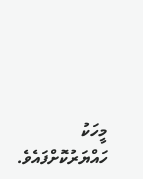މީހަކު ހައްޔަރުކޮށްފައެވެ.